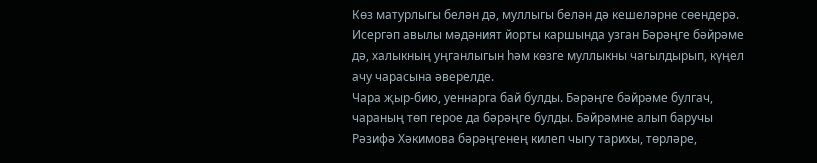Көз матурлыгы белән дә, муллыгы белән дә кешеләрне сөендерә. Исергәп авылы мәдәният йорты каршында узган Бәрәңге бәйрәме дә, халыкның уңганлыгын һәм көзге муллыкны чагылдырып, күңел ачу чарасына әверелде.
Чара җыр-бию, уеннарга бай булды. Бәрәңге бәйрәме булгач, чараның төп герое да бәрәңге булды. Бәйрәмне алып баручы Рәзифә Хәкимова бәрәңгенең килеп чыгу тарихы, төрләре,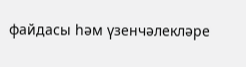файдасы һәм үзенчәлекләре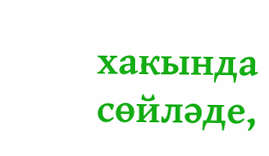хакында сөйләде,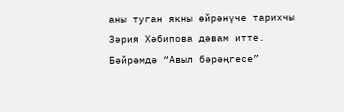аны туган якны өйрәнүче тарихчы Зәрия Хәбипова дәвам итте. Бәйрәмдә “Авыл бәрәңгесе”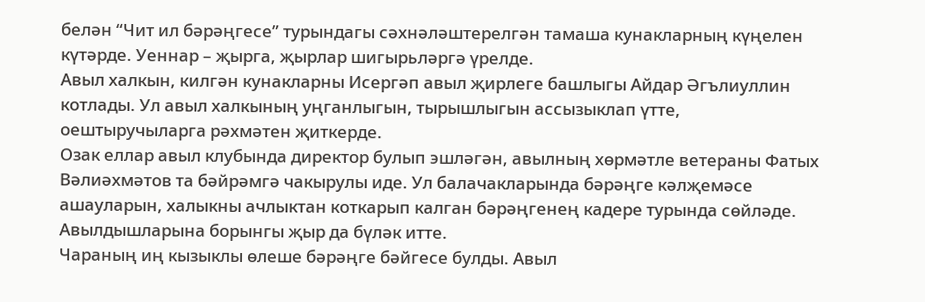белән “Чит ил бәрәңгесе” турындагы сәхнәләштерелгән тамаша кунакларның күңелен күтәрде. Уеннар – җырга, җырлар шигырьләргә үрелде.
Авыл халкын, килгән кунакларны Исергәп авыл җирлеге башлыгы Айдар Әгълиуллин котлады. Ул авыл халкының уңганлыгын, тырышлыгын ассызыклап үтте, оештыручыларга рәхмәтен җиткерде.
Озак еллар авыл клубында директор булып эшләгән, авылның хөрмәтле ветераны Фатых Вәлиәхмәтов та бәйрәмгә чакырулы иде. Ул балачакларында бәрәңге кәлҗемәсе ашауларын, халыкны ачлыктан коткарып калган бәрәңгенең кадере турында сөйләде. Авылдышларына борынгы җыр да бүләк итте.
Чараның иң кызыклы өлеше бәрәңге бәйгесе булды. Авыл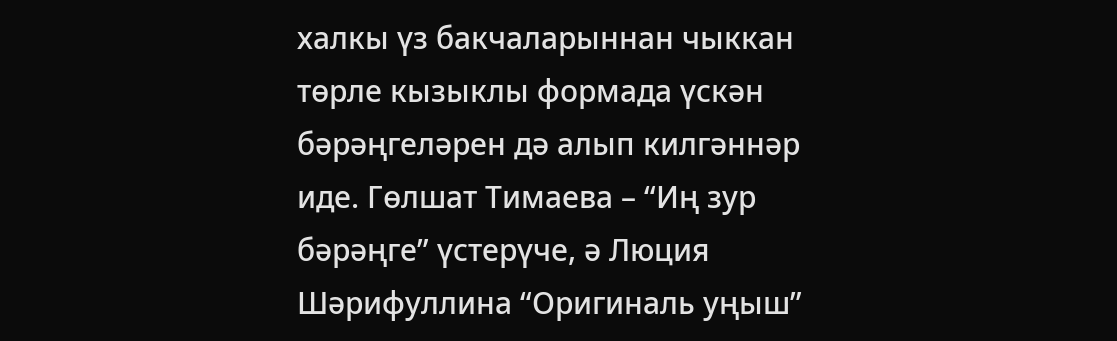халкы үз бакчаларыннан чыккан төрле кызыклы формада үскән бәрәңгеләрен дә алып килгәннәр иде. Гөлшат Тимаева – “Иң зур бәрәңге” үстерүче, ә Люция Шәрифуллина “Оригиналь уңыш”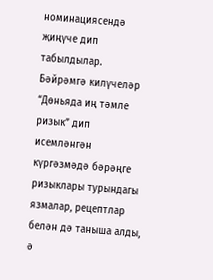номинациясендә җиңүче дип табылдылар.
Бәйрәмгә килүчеләр “Дөньяда иң тәмле ризык” дип исемләнгән күргәзмәдә бәрәңге ризыклары турындагы язмалар, рецептлар белән дә таныша алды, ә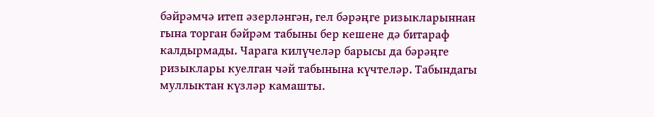бәйрәмчә итеп әзерләнгән, гел бәрәңге ризыкларыннан гына торган бәйрәм табыны бер кешене дә битараф калдырмады. Чарага килүчеләр барысы да бәрәңге ризыклары куелган чәй табынына күчтеләр. Табындагы муллыктан күзләр камашты.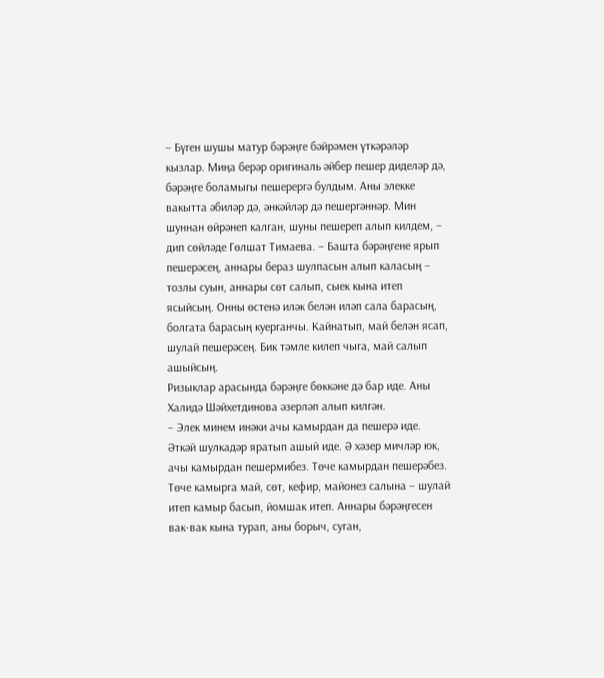– Бүген шушы матур бәрәңге бәйрәмен үткәрәләр кызлар. Миңа берәр оригиналь әйбер пешер диделәр дә, бәрәңге боламыгы пешерергә булдым. Аны элекке вакытта әбиләр дә, әнкәйләр дә пешергәннәр. Мин шуннан өйрәнеп калган, шуны пешереп алып килдем, – дип сөйләде Гөлшат Тимаева. – Башта бәрәңгене ярып пешерәсең, аннары бераз шулпасын алып каласың – тозлы суын, аннары сөт салып, сыек кына итеп ясыйсың. Онны өстенә иләк белән иләп сала барасың, болгата барасың куерганчы. Кайнатып, май белән ясап, шулай пешерәсең. Бик тәмле килеп чыга, май салып ашыйсың.
Ризыклар арасында бәрәңге бөккәне дә бар иде. Аны Халидә Шәйхетдинова әзерләп алып килгән.
– Элек минем инәки ачы камырдан да пешерә иде. Әткәй шулкадәр яратып ашый иде. Ә хәзер мичләр юк, ачы камырдан пешермибез. Төче камырдан пешерәбез. Төче камырга май, сөт, кефир, майонез салына – шулай итеп камыр басып, йомшак итеп. Аннары бәрәңгесен вак-вак кына турап, аны борыч, суган,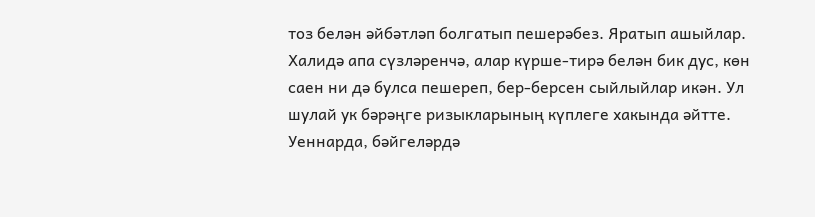тоз белән әйбәтләп болгатып пешерәбез. Яратып ашыйлар.
Халидә апа сүзләренчә, алар күрше-тирә белән бик дус, көн саен ни дә булса пешереп, бер-берсен сыйлыйлар икән. Ул шулай ук бәрәңге ризыкларының күплеге хакында әйтте.
Уеннарда, бәйгеләрдә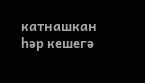катнашкан һәр кешегә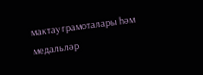мактау грамоталары һәм медальләр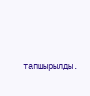тапшырылды.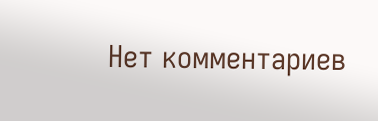Нет комментариев